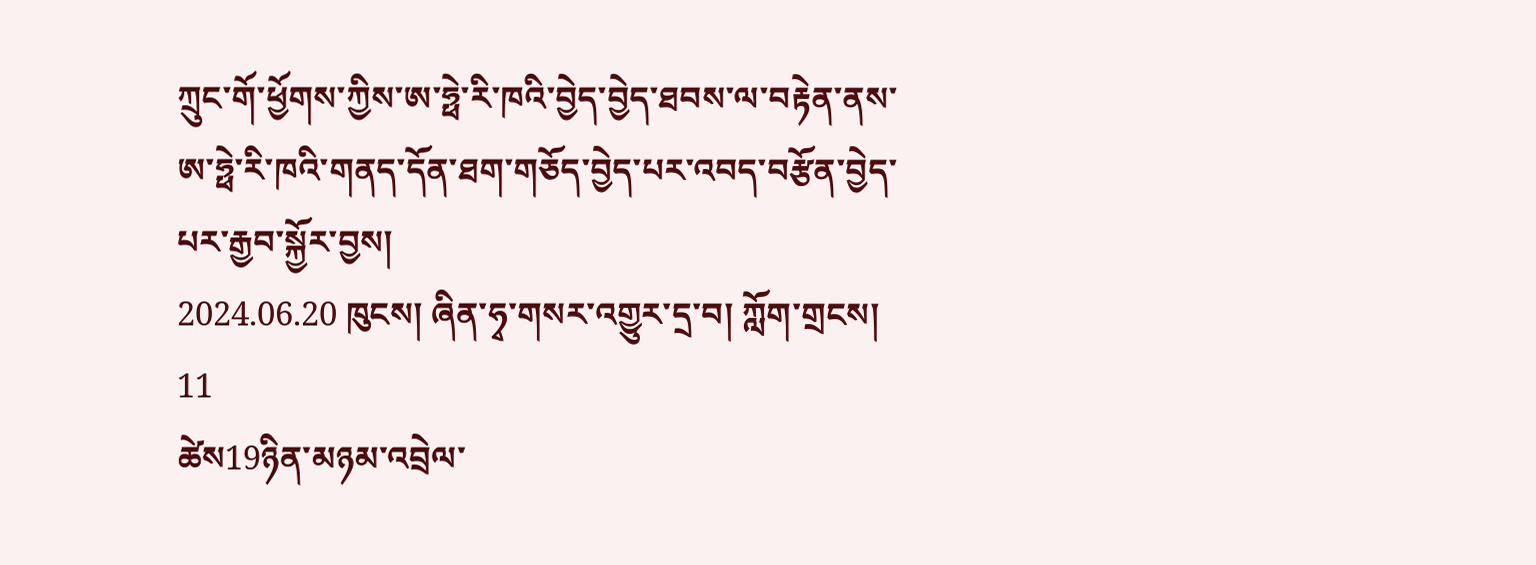ཀྲུང་གོ་ཕྱོགས་ཀྱིས་ཨ་ཧྥེ་རི་ཁའི་བྱེད་བྱེད་ཐབས་ལ་བརྟེན་ནས་ཨ་ཧྥེ་རི་ཁའི་གནད་དོན་ཐག་གཅོད་བྱེད་པར་འབད་བརྩོན་བྱེད་པར་རྒྱབ་སྐྱོར་བྱས།
2024.06.20 ཁུངས། ཞིན་ཧྭ་གསར་འགྱུར་དྲ་བ། ཀློག་གྲངས། 11
ཚེས19ཉིན་མཉམ་འབྲེལ་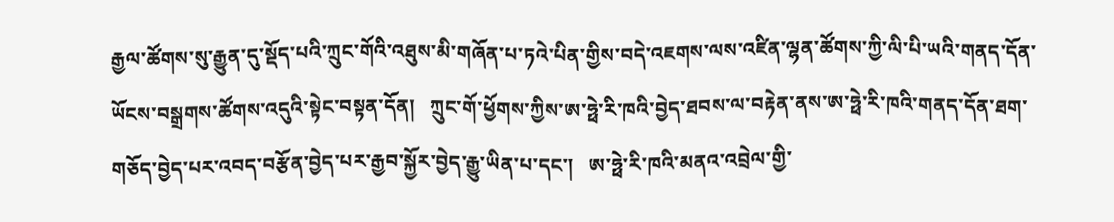རྒྱལ་ཚོགས་སུ་རྒྱུན་དུ་སྡོད་པའི་ཀྲུང་གོའི་འཐུས་མི་གཞོན་པ་ཏའེ་པིན་གྱིས་བདེ་འཇགས་ལས་འཛིན་ལྷན་ཚོགས་ཀྱི་ལི་པི་ཡའི་གནད་དོན་ཡོངས་བསྒྲགས་ཚོགས་འདུའི་སྟེང་བསྟན་དོན།   ཀྲུང་གོ་ཕྱོགས་ཀྱིས་ཨ་ཧྥེ་རི་ཁའི་བྱེད་ཐབས་ལ་བརྟེན་ནས་ཨ་ཧྥེ་རི་ཁའི་གནད་དོན་ཐག་གཅོད་བྱེད་པར་འབད་བརྩོན་བྱེད་པར་རྒྱབ་སྐྱོར་བྱེད་རྒྱུ་ཡིན་པ་དང་།   ཨ་ཧྥེ་རི་ཁའི་མནའ་འབྲེལ་གྱི་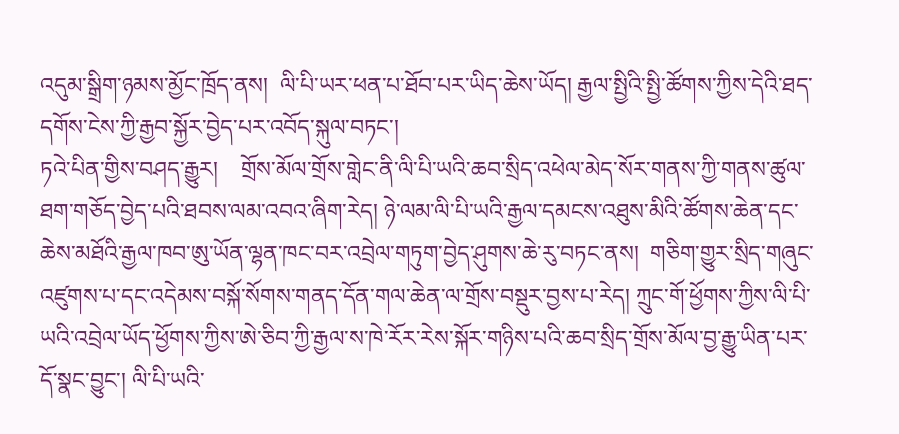འདུམ་སྒྲིག་ཉམས་མྱོང་ཁྲོད་ནས།  ལི་པི་ཡར་ཕན་པ་ཐོབ་པར་ཡིད་ཆེས་ཡོད། རྒྱལ་སྤྱིའི་སྤྱི་ཚོགས་ཀྱིས་དེའི་ཐད་དགོས་ངེས་ཀྱི་རྒྱབ་སྐྱོར་བྱེད་པར་འབོད་སྐུལ་བཏང་།
ཏའེ་པིན་གྱིས་བཤད་རྒྱུར།    གྲོས་མོལ་གྲོས་གླེང་ནི་ལི་པི་ཡའི་ཆབ་སྲིད་འཕེལ་མེད་སོར་གནས་ཀྱི་གནས་ཚུལ་ཐག་གཅོད་བྱེད་པའི་ཐབས་ལམ་འབའ་ཞིག་རེད། ཉེ་ལམ་ལི་པི་ཡའི་རྒྱལ་དམངས་འཐུས་མིའི་ཚོགས་ཆེན་དང་ཆེས་མཐོའི་རྒྱལ་ཁབ་ཨུ་ཡོན་ལྷན་ཁང་བར་འབྲེལ་གཏུག་བྱེད་ཤུགས་ཆེ་རུ་བཏང་ནས།  གཅིག་གྱུར་སྲིད་གཞུང་འཛུགས་པ་དང་འདེམས་བསྐོ་སོགས་གནད་དོན་གལ་ཆེན་ལ་གྲོས་བསྡུར་བྱས་པ་རེད། ཀྲུང་གོ་ཕྱོགས་ཀྱིས་ལི་པི་ཡའི་འབྲེལ་ཡོད་ཕྱོགས་ཀྱིས་ཨེ་ཅིབ་ཀྱི་རྒྱལ་ས་ཁེ་རོར་རེས་སྐོར་གཉིས་པའི་ཆབ་སྲིད་གྲོས་མོལ་བྱ་རྒྱུ་ཡིན་པར་དོ་སྣང་བྱུང་། ལི་པི་ཡའི་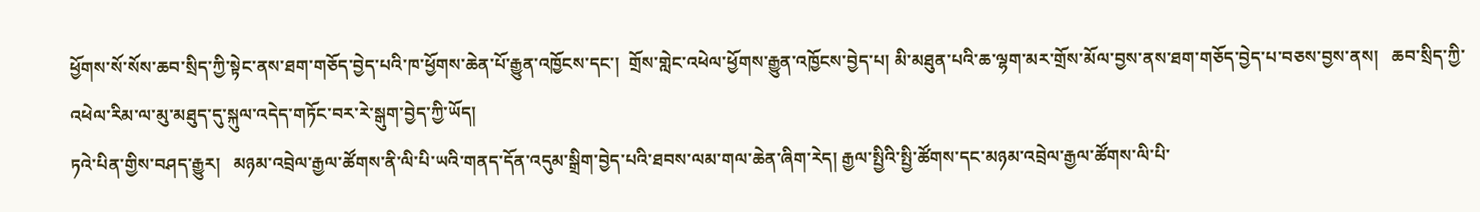ཕྱོགས་སོ་སོས་ཆབ་སྲིད་ཀྱི་སྟེང་ནས་ཐག་གཅོད་བྱེད་པའི་ཁ་ཕྱོགས་ཆེན་པོ་རྒྱུན་འཁྱོངས་དང་།  གྲོས་གླེང་འཕེལ་ཕྱོགས་རྒྱུན་འཁྱོངས་བྱེད་པ། མི་མཐུན་པའི་ཆ་ལྷག་མར་གྲོས་མོལ་བྱས་ནས་ཐག་གཅོད་བྱེད་པ་བཅས་བྱས་ནས།   ཆབ་སྲིད་ཀྱི་འཕེལ་རིམ་ལ་མུ་མཐུད་དུ་སྐུལ་འདེད་གཏོང་བར་རེ་སྒུག་བྱེད་ཀྱི་ཡོད།
ཏའེ་པིན་གྱིས་བཤད་རྒྱུར།   མཉམ་འབྲེལ་རྒྱལ་ཚོགས་ནི་ལི་པི་ཡའི་གནད་དོན་འདུམ་སྒྲིག་བྱེད་པའི་ཐབས་ལམ་གལ་ཆེན་ཞིག་རེད། རྒྱལ་སྤྱིའི་སྤྱི་ཚོགས་དང་མཉམ་འབྲེལ་རྒྱལ་ཚོགས་ལི་པི་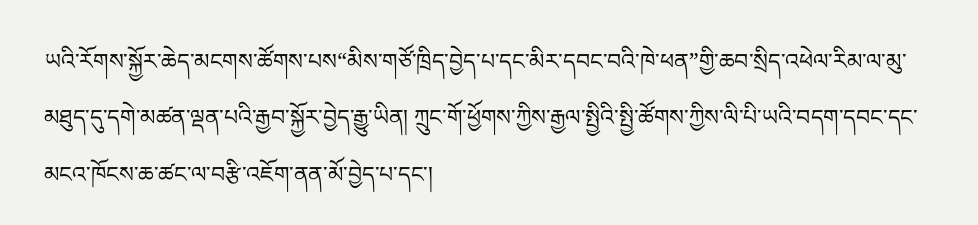ཡའི་རོགས་སྐྱོར་ཆེད་མངགས་ཚོགས་པས“མིས་གཙོ་ཁྲིད་བྱེད་པ་དང་མིར་དབང་བའི་ཁེ་ཕན”གྱི་ཆབ་སྲིད་འཕེལ་རིམ་ལ་མུ་མཐུད་དུ་དགེ་མཚན་ལྡན་པའི་རྒྱབ་སྐྱོར་བྱེད་རྒྱུ་ཡིན། ཀྲུང་གོ་ཕྱོགས་ཀྱིས་རྒྱལ་སྤྱིའི་སྤྱི་ཚོགས་ཀྱིས་ལི་པི་ཡའི་བདག་དབང་དང་མངའ་ཁོངས་ཆ་ཚང་ལ་བརྩི་འཇོག་ནན་མོ་བྱེད་པ་དང་།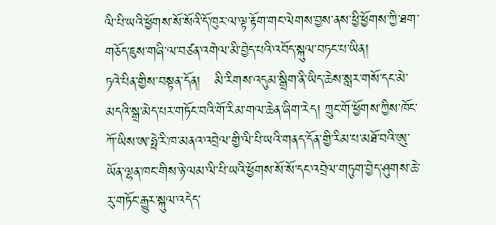ལི་པི་ཡའི་ཕྱོགས་སོ་སོའི་དོ་ཁུར་ལ་ལྟ་རྟོག་གང་ལེགས་བྱས་ནས་ཕྱི་ཕྱོགས་ཀྱི་ཐག་གཅོད་ཇུས་གཞི་ལ་བཙན་འགེལ་མི་བྱེད་པའི་འབོད་སྐུལ་བཏང་པ་ཡིན།
ཏའེ་པིན་གྱིས་བསྟན་དོན།   མི་རིགས་འདུམ་སྒྲིག་ནི་ཡིད་ཆེས་སླར་གསོ་དང་མེ་མདའི་སྒྲ་མེད་པར་གཏོང་བའི་གོ་རིམ་གལ་ཆེན་ཞིག་རེད། ཀྲུང་གོ་ཕྱོགས་ཀྱིས་ཁོང་ཀོ་ཡིས་ཨ་ཧྥེ་རི་ཁ་མནའ་འབྲེལ་གྱི་ལི་པི་ཡའི་གནད་དོན་གྱི་རིམ་པ་མཐོ་བའི་ཨུ་ཡོན་ལྷན་ཁང་གིས་ཉེ་ལམ་ལི་པི་ཡའི་ཕྱོགས་སོ་སོ་དང་འབྲེལ་གཏུག་བྱེད་ཤུགས་ཆེ་རུ་གཏོང་རྒྱུར་སྐུལ་འདེད་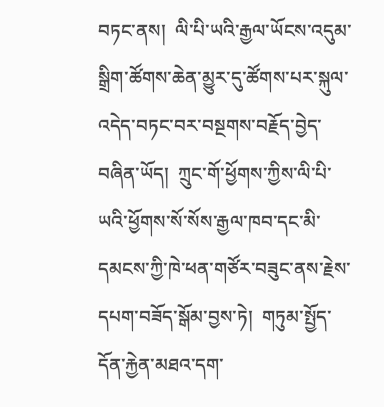བཏང་ནས།  ལི་པི་ཡའི་རྒྱལ་ཡོངས་འདུམ་སྒྲིག་ཚོགས་ཆེན་མྱུར་དུ་ཚོགས་པར་སྐུལ་འདེད་བཏང་བར་བསྔགས་བརྗོད་བྱེད་བཞིན་ཡོད།  ཀྲུང་གོ་ཕྱོགས་ཀྱིས་ལི་པི་ཡའི་ཕྱོགས་སོ་སོས་རྒྱལ་ཁབ་དང་མི་དམངས་ཀྱི་ཁེ་ཕན་གཙོར་བཟུང་ནས་རྗེས་དཔག་བཟོད་སྒོམ་བྱས་ཏེ།  གཏུམ་སྤྱོད་དོན་རྐྱེན་མཐའ་དག་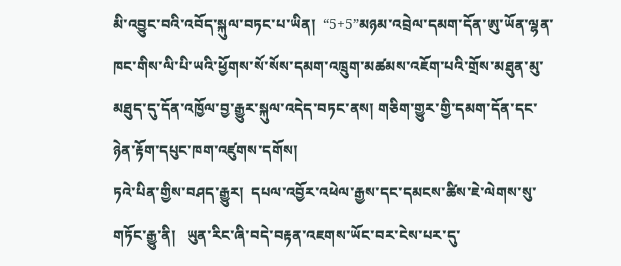མི་འབྱུང་བའི་འབོད་སྐུལ་བཏང་པ་ཡིན།  “5+5”མཉམ་འབྲེལ་དམག་དོན་ཨུ་ཡོན་ལྷན་ཁང་གིས་ལི་པི་ཡའི་ཕྱོགས་སོ་སོས་དམག་འཁྲུག་མཚམས་འཇོག་པའི་གྲོས་མཐུན་མུ་མཐུད་དུ་དོན་འཁྱོལ་བྱ་རྒྱུར་སྐུལ་འདེད་བཏང་ནས། གཅིག་གྱུར་གྱི་དམག་དོན་དང་ཉེན་རྟོག་དཔུང་ཁག་འཛུགས་དགོས།
ཏའེ་པིན་གྱིས་བཤད་རྒྱུར།  དཔལ་འབྱོར་འཕེལ་རྒྱས་དང་དམངས་ཚིས་ཇེ་ལེགས་སུ་གཏོང་རྒྱུ་ནི།   ཡུན་རིང་ཞི་བདེ་བརྟན་འཇགས་ཡོང་བར་ངེས་པར་དུ་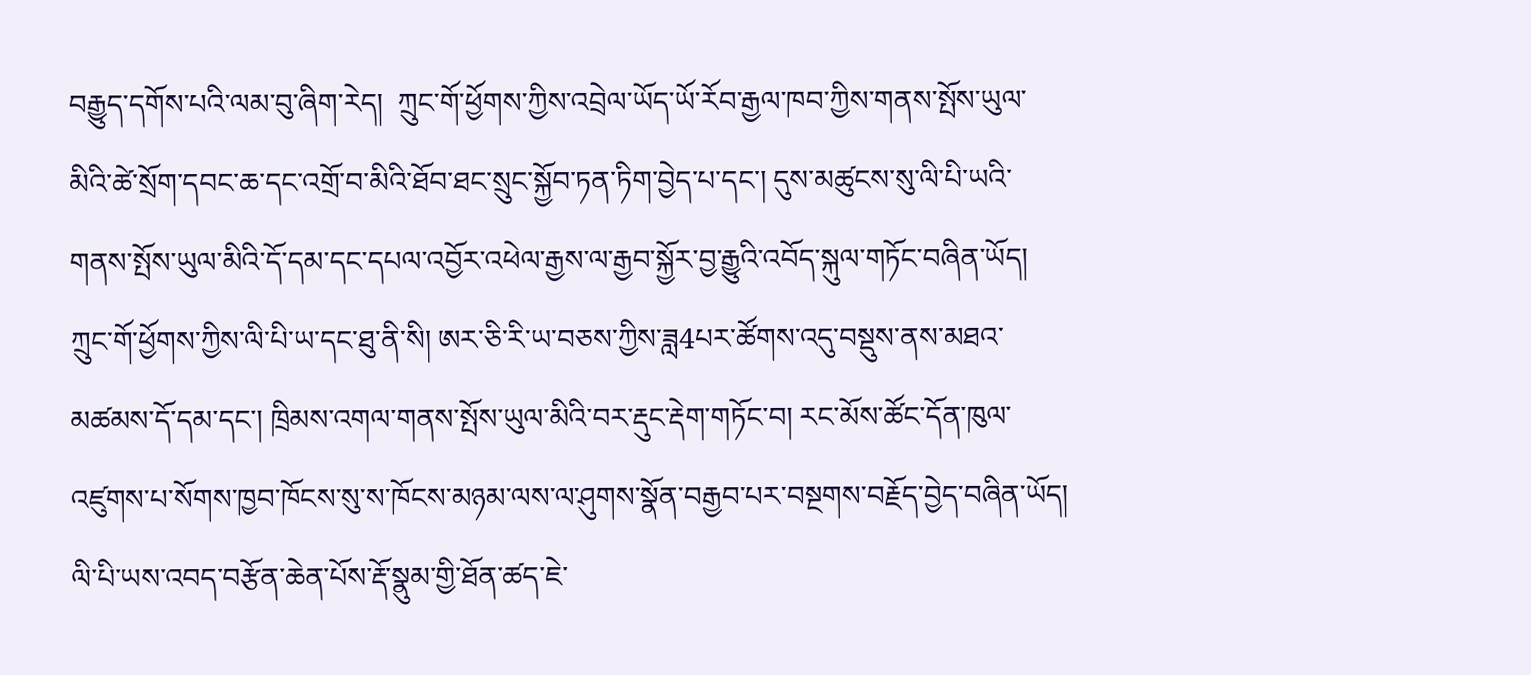བརྒྱུད་དགོས་པའི་ལམ་བུ་ཞིག་རེད།  ཀྲུང་གོ་ཕྱོགས་ཀྱིས་འབྲེལ་ཡོད་ཡོ་རོབ་རྒྱལ་ཁབ་ཀྱིས་གནས་སྤོས་ཡུལ་མིའི་ཚེ་སྲོག་དབང་ཆ་དང་འགྲོ་བ་མིའི་ཐོབ་ཐང་སྲུང་སྐྱོབ་ཏན་ཏིག་བྱེད་པ་དང་། དུས་མཚུངས་སུ་ལི་པི་ཡའི་གནས་སྤོས་ཡུལ་མིའི་དོ་དམ་དང་དཔལ་འབྱོར་འཕེལ་རྒྱས་ལ་རྒྱབ་སྐྱོར་བྱ་རྒྱུའི་འབོད་སྐུལ་གཏོང་བཞིན་ཡོད། ཀྲུང་གོ་ཕྱོགས་ཀྱིས་ལི་པི་ཡ་དང་ཐུ་ནི་སི། ཨར་ཅི་རི་ཡ་བཅས་ཀྱིས་ཟླ4པར་ཚོགས་འདུ་བསྡུས་ནས་མཐའ་མཚམས་དོ་དམ་དང་། ཁྲིམས་འགལ་གནས་སྤོས་ཡུལ་མིའི་བར་རྡུང་རྡེག་གཏོང་བ། རང་མོས་ཚོང་དོན་ཁུལ་འཛུགས་པ་སོགས་ཁྱབ་ཁོངས་སུ་ས་ཁོངས་མཉམ་ལས་ལ་ཤུགས་སྣོན་བརྒྱབ་པར་བསྔགས་བརྗོད་བྱེད་བཞིན་ཡོད།     ལི་པི་ཡས་འབད་བརྩོན་ཆེན་པོས་རྡོ་སྣུམ་གྱི་ཐོན་ཚད་ཇེ་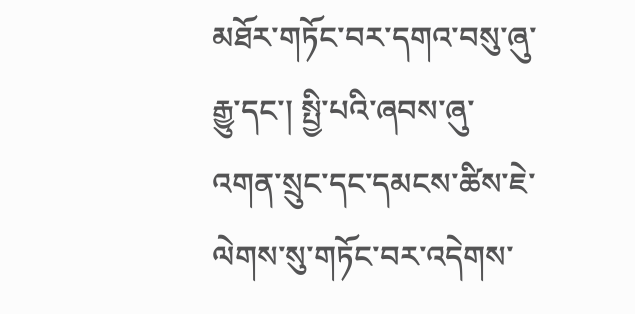མཐོར་གཏོང་བར་དགའ་བསུ་ཞུ་རྒྱུ་དང་། སྤྱི་པའི་ཞབས་ཞུ་འགན་སྲུང་དང་དམངས་ཚིས་ཇེ་ལེགས་སུ་གཏོང་བར་འདེགས་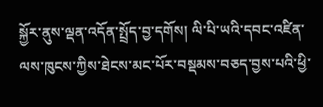སྐྱོར་ནུས་ལྡན་འདོན་སྤྲོད་བྱ་དགོས། ལི་པི་ཡའི་དབང་འཛིན་ལས་ཁུངས་ཀྱིས་ཐེངས་མང་པོར་བསྡམས་བཅད་བྱས་པའི་ཕྱི་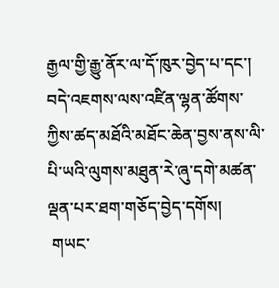རྒྱལ་གྱི་རྒྱུ་ནོར་ལ་དོ་ཁུར་བྱེད་པ་དང་། བདེ་འཇགས་ལས་འཛིན་ལྷན་ཚོགས་ཀྱིས་ཚད་མཐོའི་མཐོང་ཆེན་བྱས་ནས་ལི་པི་ཡའི་ལུགས་མཐུན་རེ་ཞུ་དགེ་མཚན་ལྡན་པར་ཐག་གཅོད་བྱེད་དགོས།
 གཡང་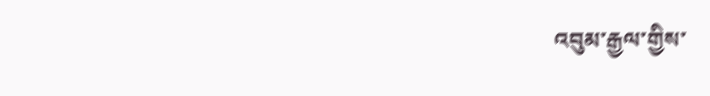འབུམ་རྒྱལ་གྱིས་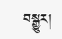བསྒྱུར།